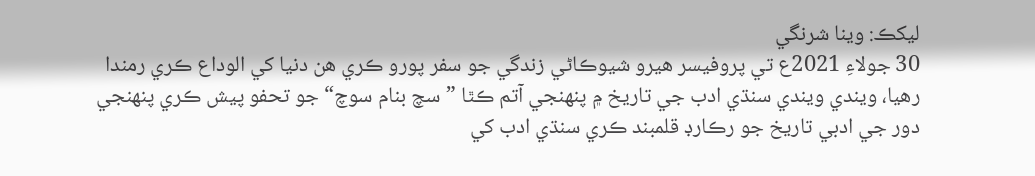ليکڪ: وينا شرنگي
30 جولاءِ 2021ع تي پروفيسر هيرو شيوڪاڻي زندگي جو سفر پورو ڪري هن دنيا کي الوداع ڪري رمندا رهيا، ويندي ويندي سنڌي ادب جي تاريخ ۾ پنهنجي آتم ڪٿا ”سچ بنام سوچ“ جو تحفو پيش ڪري پنهنجي دور جي ادبي تاريخ جو رڪارڊ قلمبند ڪري سنڌي ادب کي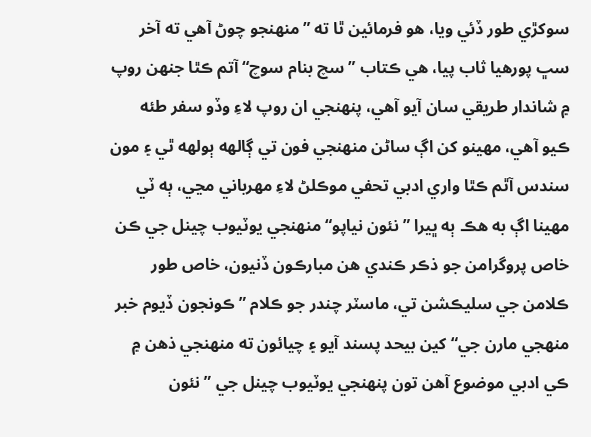سوکڙي طور ڏئي ويا، هو فرمائين ٿا ته ”منهنجو چوڻ آهي ته آخر سڀ پورهيا ثاب پيا، هي ڪتاب ”سچ بنام سوچ“ آتم ڪٿا جنهن روپ ۾ شاندار طريقي سان آيو آهي، پنهنجي ان روپ لاءِ وڏو سفر طئه ڪيو آهي، مهينو کن اڳ ساڻن منهنجي فون تي ڳالهه ٻولهه ٿي ۽ مون سندس آٿم ڪٿا واري ادبي تحفي موڪلڻ لاءِ مهرباني مڃي، ٻه ٽي مهينا اڳ به هڪ ٻه ڀيرا ”نئون نياپو“ منهنجي يوٽيوب چينل جي ڪن خاص پروگرامن جو ذڪر ڪندي هن مبارڪون ڏنيون، خاص طور ڪلامن جي سليڪشن تي، ماسٽر چندر جو ڪلام ”ڪونجون ڏيوم خبر منهجي مارن جي“ کين بيحد پسند آيو ۽ چيائون ته منهنجي ذهن ۾ ڪي ادبي موضوع آهن تون پنهنجي يوٽيوب چينل جي ”نئون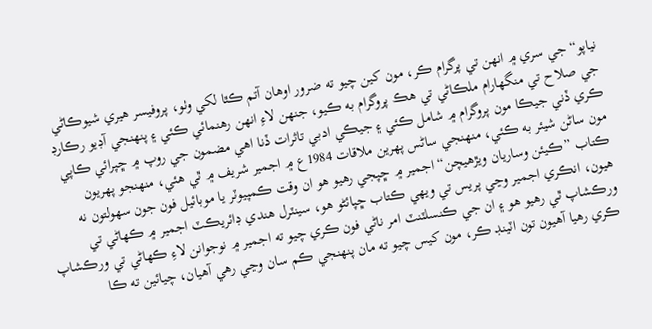نياپو“ جي سري ۾ انهن تي پرگرام ڪر، مون کين چيو ته ضرور اوهان آتم ڪٿا لکي وٺو، پروفيسر هيري شيوڪاڻي جي صلاح تي منگهارام ملڪاڻي تي هڪ پروگرام به ڪيو، جنهن لاءِ انهن رهنمائي ڪئي ۽ پنهنجي آڊيو رڪارڊ ڪري ڏني جيڪا مون پروگرام ۾ شامل ڪئي ۽ جيڪي ادبي تاثرات ڏنا اهي مضمون جي روپ ۾ ڇپرائي ڪاپي مون ساڻن شيئر به ڪئي، منهنجي ساڻس پهرين ملاقات 1984ع ۾ اجمير شريف ۾ ٿي هئي، منهنجو پهريون ڪتاب ”ڪيئن وساريان ويڙهيچن“ اجمير ۾ ڇپجي رهيو هو ان وقت ڪمپيوٽر يا موبائيل فون جون سهولتون نه هيون، انڪري اجمير وڃي پريس تي ويهي ڪتاب ڇپائڻو هو، سينٽرل هندي ڊائريڪٽ اجمير ۾ ڪهاڻي تي ورڪشاپ ٿي رهيو هو ۽ ان جي ڪنسلٽنٽ امر ناڻي فون ڪري چيو ته اجمير ۾ نوجوانن لاءِ ڪهاڻي تي ورڪشاپ ڪري رهيا آهيون تون اٽينڊ ڪر، مون کيس چيو ته مان پنهنجي ڪم سان وڃي رهي آهيان، چيائين ته ڪا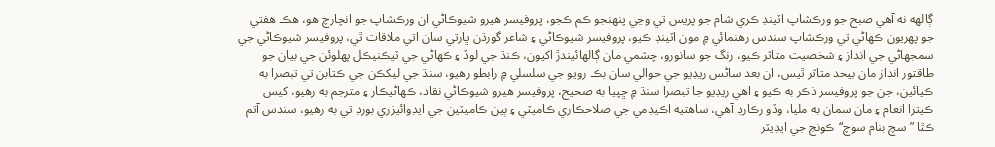ڳالهه نه آهي صبح جو ورڪشاپ اٽينڊ ڪري شام جو پريس تي وڃي پنهنجو ڪم ڪجو، پروفيسر هيرو شيوڪاڻي ان ورڪشاپ جو انچارچ هو، هڪ هفتي جو پهريون ڪهاڻي تي ورڪشاپ سندس رهنمائي ۾ مون اٽينڊ ڪيو، پروفيسر شيوڪاڻي ۽ شاعر گورڌن ڀارتي سان اتي ملاقات ٿي، پروفيسر شيوڪاڻي جي سمجهاڻي جي انداز ۽ شخصيت متاثر ڪيو، رنگ جو سانورو، چشمي مان ڳالهائيندڙ اکيون، ڪنڌ جي لوڏ ۽ ڪهاڻي جي ٽيڪنيڪل پهلوئن جي بيان جو طاقتور انداز مان بيحد متاثر ٿيس، ان بعد ساڻس ريڊيو جي حوالي سان بڪ رويو جي سلسلي ۾ رابطو رهيو، سنڌ جي ليکڪن جي ڪتابن تي تبصرا به ڪيائين، جن جو پروفيسر ذڪر به ڪيو ۽ اهي ريڊيو جا تبصرا سنڌ ۾ ڇپيا به صحيح، پروفيسر هيرو شيوڪاڻي نقاد، ڪهاڻيڪار ۽ مترجم به رهيو، کيس ڪيترا انعام ۽ مان سمان به مليا، وڏو رڪارڊ آهي، ساهتيه اڪيڊمي جي صلاحڪاري ڪاميٽي ۽ ٻين ڪاميٽين جي ايڊوائيزري بورڊ تي به رهيو، سندس آتم ڪٿا ”سچ بنام سوچ“ڪونج جي ايڊيٽر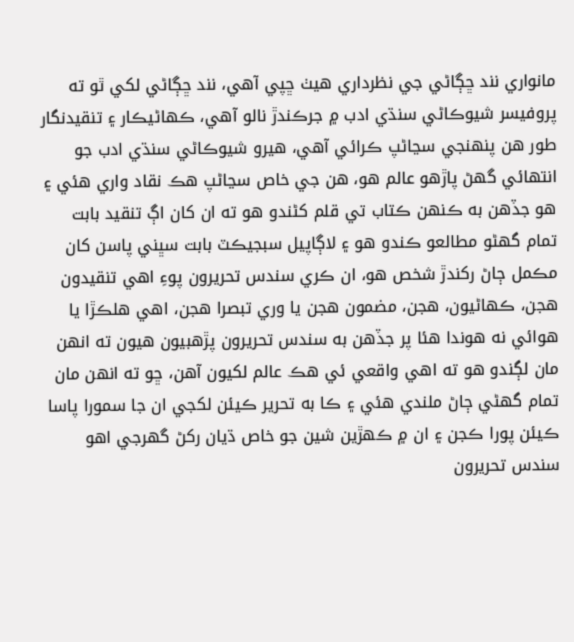مانواري نند ڇڳاڻي جي نظرداري هيٺ ڇپي آهي، نند ڇڳاڻي لکي ٿو ته پروفيسر شيوڪاڻي سنڌي ادب ۾ جرڪندڙ نالو آهي، ڪهاڻيڪار ۽ تنقيدنگار طور هن پنهنجي سڃاڻپ ڪرائي آهي، هيرو شيوڪاڻي سنڌي ادب جو انتهائي گهڻ پاڙهو عالم هو، هن جي خاص سڃاڻپ هڪ نقاد واري هئي ۽ هو جڏهن به ڪنهن ڪتاب تي قلم کڻندو هو ته ان کان اڳ تنقيد بابت تمام گهڻو مطالعو ڪندو هو ۽ لاڳاپيل سبجيڪٽ بابت سڀني پاسن کان مڪمل ڄاڻ رکندڙ شخص هو، ان ڪري سندس تحريرون پوءِ اهي تنقيدون هجن، ڪهاڻيون، هجن، مضمون هجن يا وري تبصرا هجن، اهي هلڪڙا يا هوائي نه هوندا هئا پر جڏهن به سندس تحريرون پڙهبيون هيون ته انهن مان لڳندو هو ته اهي واقعي ئي هڪ عالم لکيون آهن، ڇو ته انهن مان تمام گهڻي ڄاڻ ملندي هئي ۽ ڪا به تحرير ڪيئن لکجي ان جا سمورا پاسا ڪيئن پورا ڪجن ۽ ان ۾ ڪهڙين شين جو خاص ڌيان رکڻ گهرجي اهو سندس تحريرون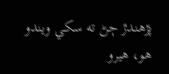پڙهندڙ ڄڻ ته سکي ويندو هو، هيرو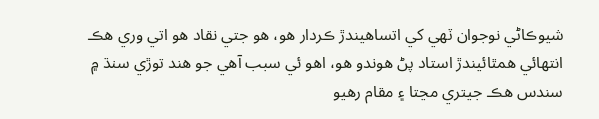شيوڪاڻي نوجوان ٽهي کي اتساهيندڙ ڪردار هو، هو جتي نقاد هو اتي وري هڪ انتهائي همٿائيندڙ استاد پڻ هوندو هو، اهو ئي سبب آهي جو هند توڙي سنڌ ۾ سندس هڪ جيتري مڃتا ۽ مقام رهيو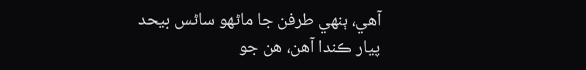آهي، ٻنهي طرفن جا ماڻهو ساڻس بيحد پيار ڪندا آهن، هن جو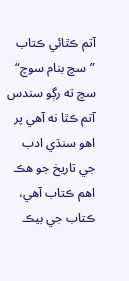آتم ڪٿائي ڪتاب ”سچ بنام سوچ“ سچ ته رڳو سندس آتم ڪٿا نه آهي پر اهو سنڌي ادب جي تاريخ جو هڪ اهم ڪتاب آهي، ڪتاب جي بيڪ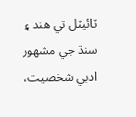ٽائيٽل تي هند ۽ سنڌ جي مشهور ادبي شخصيت،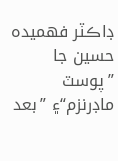ڊاڪٽر فهميده حسين جا ”پوسٽ ماڊرنزم“۽ ”بعد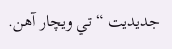جديديت “ تي ويچار آهن.